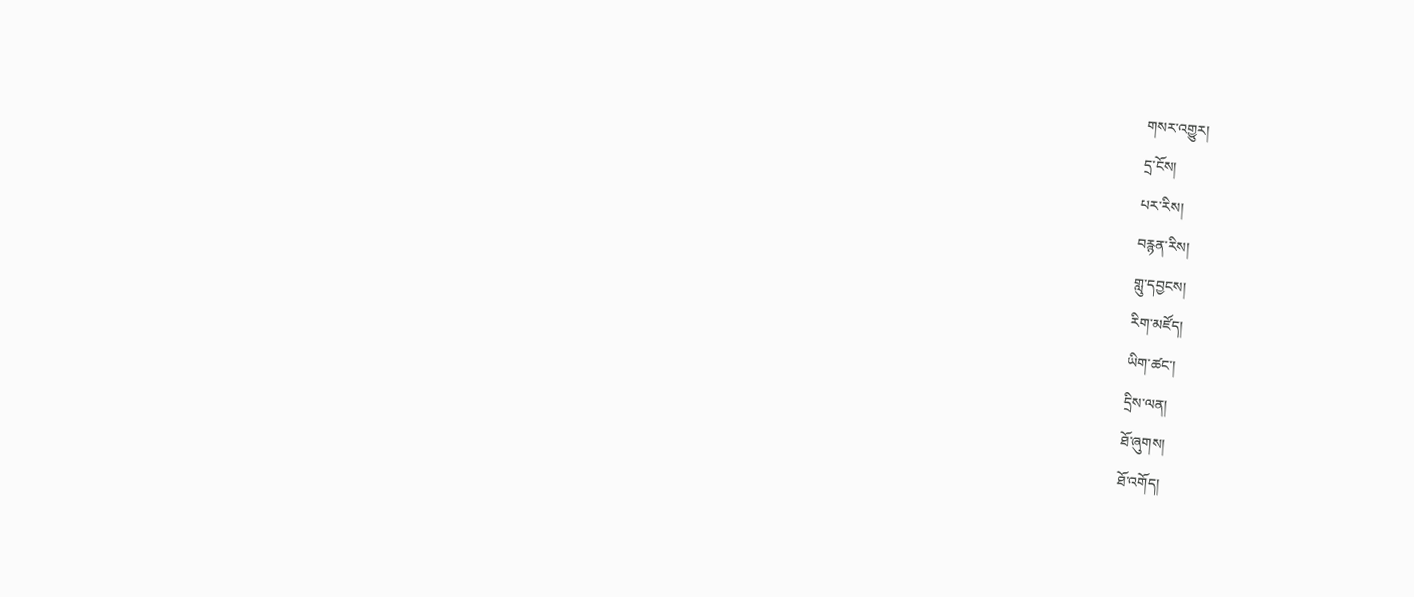གསར་འགྱུར།
དྲ་ངོས།
པར་རིས།
བརྙན་རིས།
གླུ་དབྱངས།
རིག་མཛོད།
ཡིག་ཚང་།
དྲིས་ལན།
ཐོ་ཞུགས།
ཐོ་འགོད།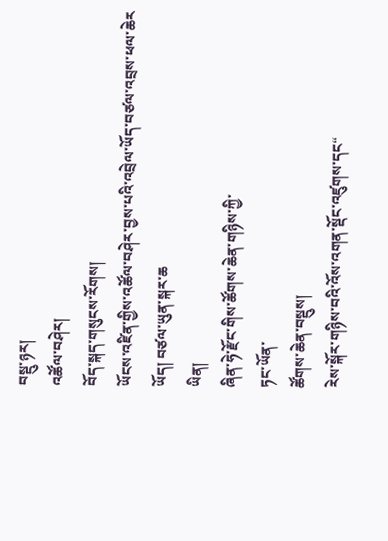བསྡུ་ཉར།
འཚོལ་བཤེར།
བོད་སྐད་གསུངས་རོགས།
ཡོངས་འཛིན་གྱིས་འཚོལ་བཤེར་བྱས་པའི་འབྲེལ་ཡོད་བཙལ་འབྲས་ཕལ་ཆེར
ཡོད། བཙལ་ཡུན་སྐར་ཆ
ཡིན།
ཞིན་ཧེ་རྫོང་གིས་ཚོགས་ཆེན་གཉིས་ཀྱི་
ཏང་ཡོན་
ཚོགས་ཆེན་བསྡུས།
རེས་སྐོར་གཉིས་བའི་འོས་འགན་སྡོང་འཛུགས་དང“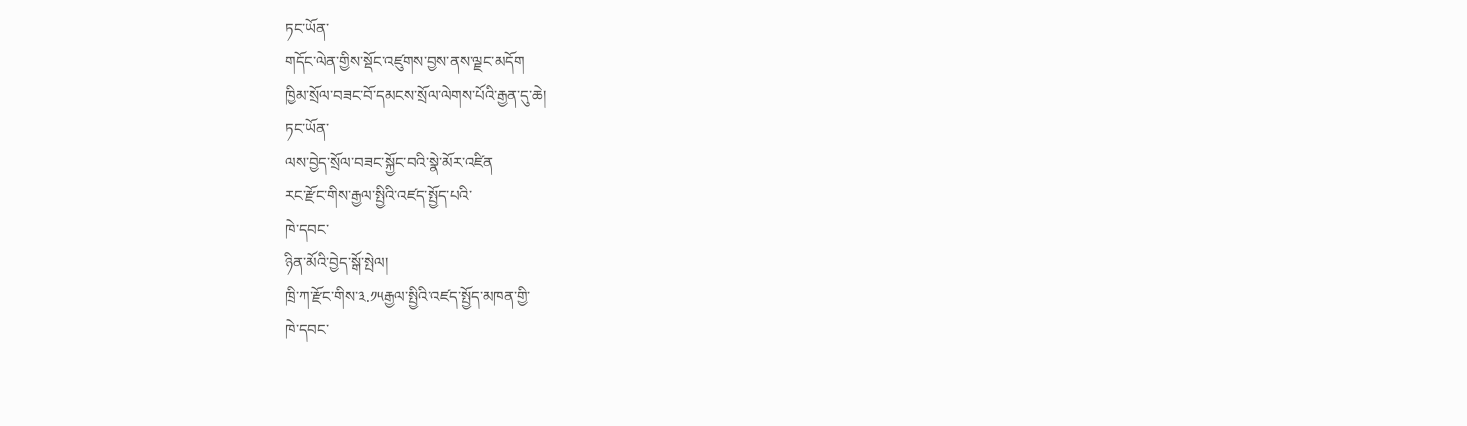ཏང་ཡོན་
གདོང་ལེན་གྱིས་སྡོང་འཛུགས་བྱས་ནས་ལྗང་མདོག
ཁྱིམ་སྲོལ་བཟང་བོ་དམངས་སྲོལ་ལེགས་པོའི་རྒྱན་དུ་ཆེ།
ཏང་ཡོན་
ལས་བྱེད་སྲོལ་བཟང་སྐྱོང་བའི་སྣེ་མོར་འཛིན
རང་རྫོང་གིས་རྒྱལ་སྤྱིའི་འཛད་སྤྱོད་པའི་
ཁེ་དབང་
ཉིན་མོའི་བྱེད་སྒོ་སྤེལ།
ཁྲི་ཀ་རྫོང་གིས་༣.༡༥རྒྱལ་སྤྱིའི་འཛད་སྤྱོད་མཁན་གྱི་
ཁེ་དབང་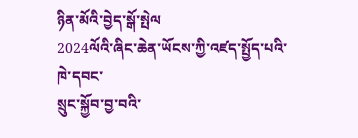ཉིན་མོའི་བྱེད་སྒོ་སྤེལ
2024ལོའི་ཞིང་ཆེན་ཡོངས་ཀྱི་འཛད་སྤྱོད་པའི་
ཁེ་དབང་
སྲུང་སྐྱོབ་བྱ་བའི་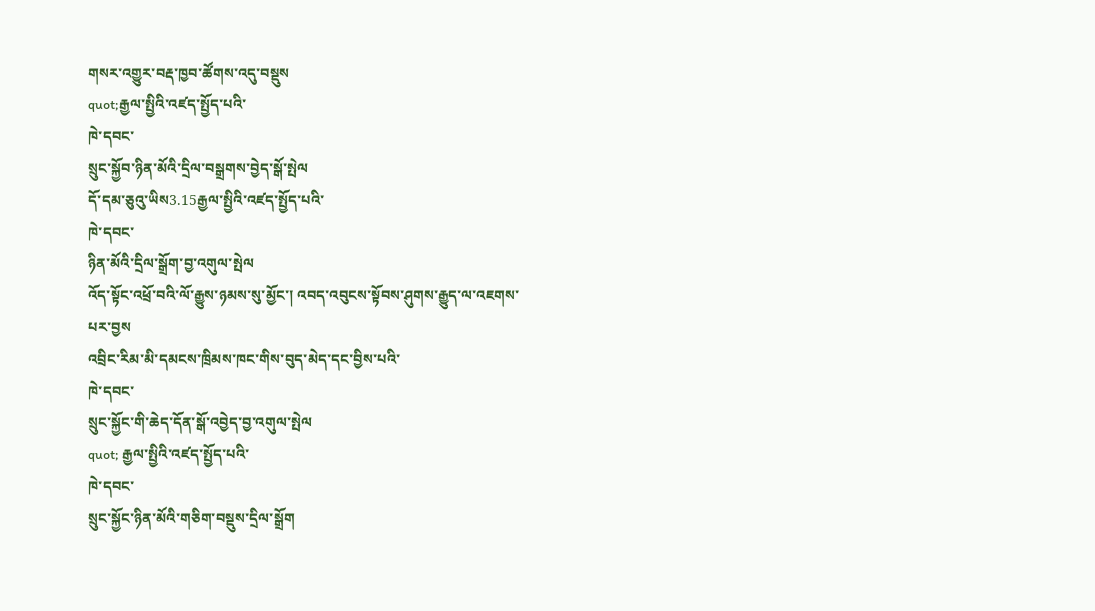གསར་འགྱུར་བརྡ་ཁྱབ་ཚོགས་འདུ་བསྡུས
quot;རྒྱལ་སྤྱིའི་འཛད་སྤྱོད་པའི་
ཁེ་དབང་
སྲུང་སྐྱོབ་ཉིན་མོའི་དྲིལ་བསྒྲགས་བྱེད་སྒོ་སྤེལ
དོ་དམ་ཅུའུ་ཡིས3.15རྒྱལ་སྤྱིའི་འཛད་སྤྱོད་པའི་
ཁེ་དབང་
ཉིན་མོའི་དྲིལ་སྒྲོག་བྱ་འགུལ་སྤེལ
འོད་སྟོང་འཕྲོ་བའི་ལོ་རྒྱུས་ཉམས་སུ་མྱོང་། འབད་འབུངས་སྟོབས་ཤུགས་རྒྱུད་ལ་འཇགས་པར་བྱས
འབྲིང་རིམ་མི་དམངས་ཁྲིམས་ཁང་གིས་བུད་མེད་དང་བྱིས་པའི་
ཁེ་དབང་
སྲུང་སྐྱོང་གི་ཆེད་དོན་སྒོ་འབྱེད་བྱ་འགུལ་སྤེལ
quot; རྒྱལ་སྤྱིའི་འཛད་སྤྱོད་པའི་
ཁེ་དབང་
སྲུང་སྐྱོང་ཉིན་མོའི་གཅིག་བསྡུས་དྲིལ་སྒྲོག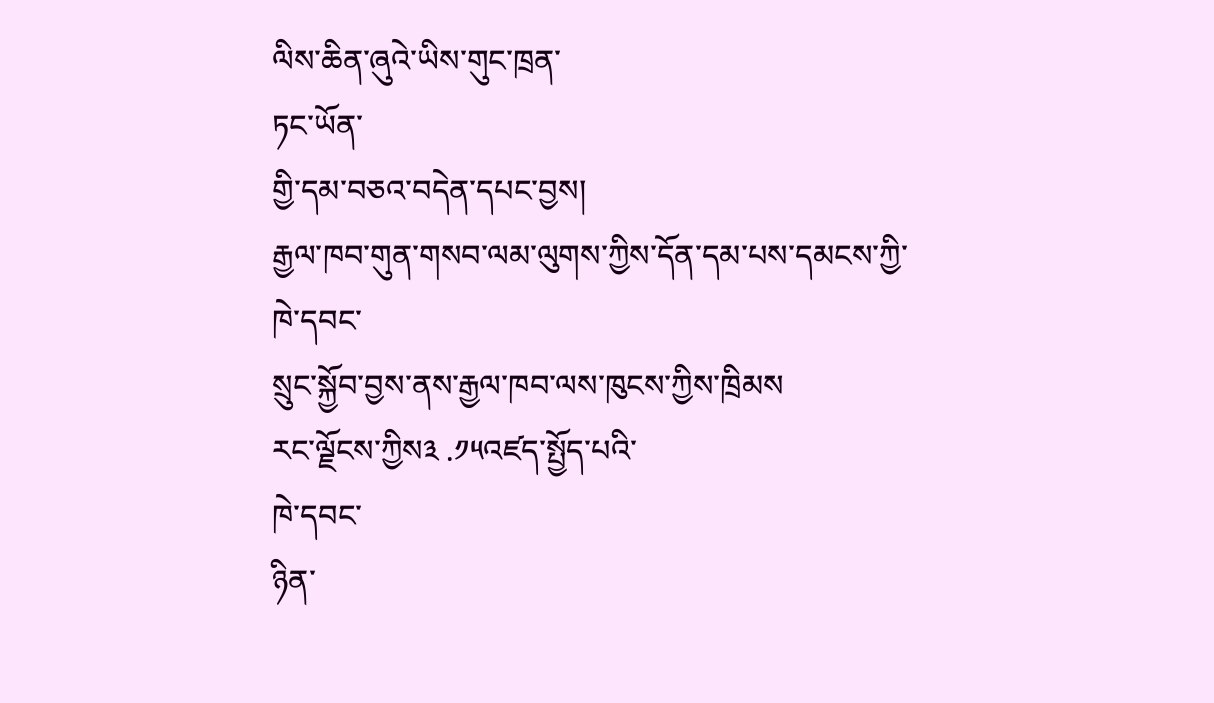ལིས་ཆིན་ཞུའེ་ཡིས་གུང་ཁྲན་
ཏང་ཡོན་
གྱི་དམ་བཅའ་བདེན་དཔང་བྱས།
རྒྱལ་ཁབ་གུན་གསབ་ལམ་ལུགས་ཀྱིས་དོན་དམ་པས་དམངས་ཀྱི་
ཁེ་དབང་
སྲུང་སྐྱོབ་བྱས་ནས་རྒྱལ་ཁབ་ལས་ཁུངས་ཀྱིས་ཁྲིམས
རང་ལྗོངས་ཀྱིས༣ .༡༥འཛད་སྤྱོད་པའི་
ཁེ་དབང་
ཉིན་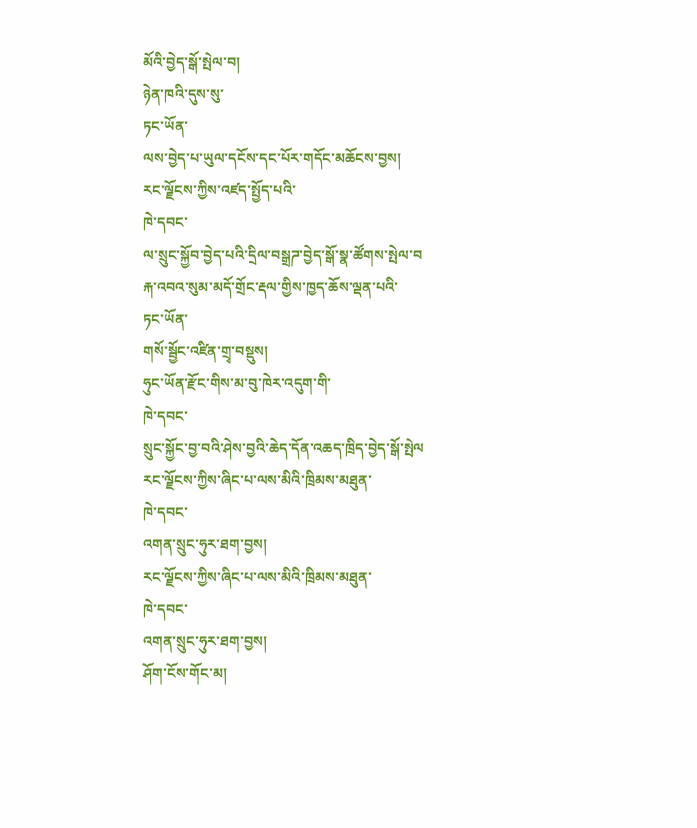མོའི་བྱེད་སྒོ་སྤེལ་བ།
ཉེན་ཁའི་དུས་སུ་
ཏང་ཡོན་
ལས་བྱེད་པ་ཡུལ་དངོས་དང་པོར་གདོང་མཆོངས་བྱས།
རང་ལྗོངས་ཀྱིས་འཛད་སྤྱོད་པའི་
ཁེ་དབང་
ལ་སྲུང་སྐྱོབ་བྱེད་པའི་དྲིལ་བསྒྲཌ་བྱེད་སྒོ་སྣ་ཚོགས་སྤེལ་བ
རྐ་འབའ་སུམ་མདོ་གྲོང་རྡལ་གྱིས་ཁྱད་ཆོས་ལྡན་པའི་
ཏང་ཡོན་
གསོ་སྦྱོང་འཛིན་གྲྭ་བསྡུས།
ཧུང་ཡོན་རྫོང་གིས་མ་བུ་ཁེར་འདུག་གི་
ཁེ་དབང་
སྲུང་སྐྱོང་བྱ་བའི་ཤེས་བྱའི་ཆེད་དོན་འཆད་ཁྲིད་བྱེད་སྒོ་སྤེལ
རང་ལྗོངས་ཀྱིས་ཞིང་པ་ལས་མིའི་ཁྲིམས་མཐུན་
ཁེ་དབང་
འགན་སྲུང་ཧུར་ཐག་བྱས།
རང་ལྗོངས་ཀྱིས་ཞིང་པ་ལས་མིའི་ཁྲིམས་མཐུན་
ཁེ་དབང་
འགན་སྲུང་ཧུར་ཐག་བྱས།
ཤོག་ངོས་གོང་མ།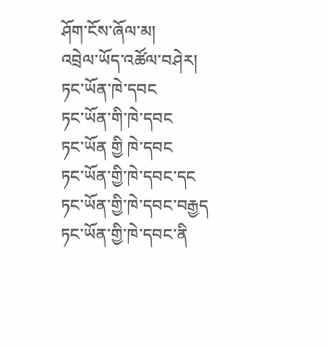ཤོག་ངོས་ཞོལ་མ།
འབྲེལ་ཡོད་འཚོལ་བཤེར།
ཏང་ཡོན་ཁེ་དབང
ཏང་ཡོན་གི་ཁེ་དབང
ཏང་ཡོན གྱི ཁེ་དབང
ཏང་ཡོན་གྱི་ཁེ་དབང་དང
ཏང་ཡོན་གྱི་ཁེ་དབང་བརྒྱད
ཏང་ཡོན་གྱི་ཁེ་དབང་ནི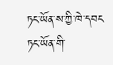ཏང་ཡོན་ས་ཀྱི་ཁེ་དབང
ཏང་ཡོན་གི་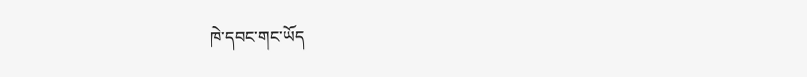ཁེ་དབང་གང་ཡོད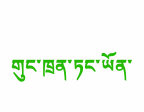གུང་ཁྲན་ཏང་ཡོན་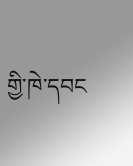གྱི་ཁེ་དབང